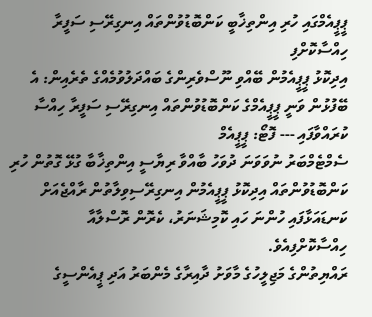ޕީޕީއެމްގައި ހުރި އިންތިޚާބީ ކަންބޮޑުވުންތައް އިނގިރޭސި ސަފީރާ ހިއްސާކޮށްފި
އިދިކޮޅު ޕީޕީއެމުން ބޭއްވި ނޫސްވެރިންގެ ބައްދަލުވުމެއްގެ ތެރެއިން: އެ ބޭފުޅުން ވަނީ ޕީޕީއެމްގެ ކަންބޮޑުވުންތައް އިނގިރޭސި ސަފީރާ ހިއްސާ ކުރައްވާފައި --- ފޮޓޯ: ޕީޕީއެމް
ސެމްޓެމްބަރު ނުވަވަނަ ދުވަހު ބާއްވާ ރިޔާސީ އިންތިޚާބާ ގުޅޭ ގޮތުން ހުރި ކަންބޮޑުވުންތައް އިދިކޮޅު ޕީޕީއެމުން އިނގިރޭސިވިލާތުން ރާއްޖެއަށް ކަނޑައަޅާފައި ހުންނަ ހައި ކޮމިޝަނަރު، ކެރޮން ރޮސްލާއާ ހިއްސާކޮށްފިއެވެ.
ރައްޔިތުންގެ މަޖިލީހުގެ މާވަށު ދާއިރާގެ މެންބަރު އަދި ޕީއެންސީގެ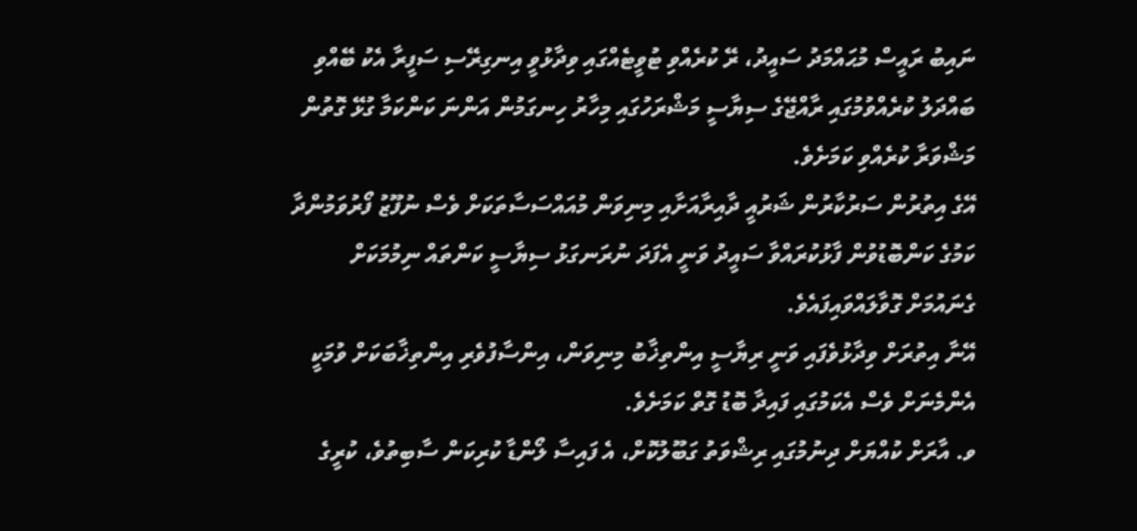ނައިބު ރައީސް މުޙައްމަދު ސައީދު، ރޭ ކުރެއްވި ޓުވީޓެއްގައި ވިދާޅުވީ އިނގިރޭސި ސަފީރާ އެކު ބޭއްވި ބައްދަލު ކުރެއްވުމުގައި ރާއްޖޭގެ ސިޔާސީ މަޝްރަހުގައި މިހާރު ހިނގަމުން އަންނަ ކަންކަމާ ގުޅޭ ގޮތުން މަޝްވަރާ ކުރެއްވި ކަމަށެވެ.
އޭގެ އިތުރުން ސަރުކާރުން ޝަރުއީ ދާއިރާއަށާއި މިނިވަން މުއައްސަސާތަކަށް ވެސް ނުފޫޒު ފޯރުވަމުންދާ ކަމުގެ ކަންބޮޑުވުން ފާޅުކުރައްވާ ސައީދު ވަނީ އެފަދަ ނުރަނގަޅު ސިޔާސީ ކަންތައް ނިމުމަކަށް ގެނައުމަށް ގޮވާލައްވައިފައެވެ.
އޭނާ އިތުރަށް ވިދާޅުވެފައި ވަނީ ރިޔާސީ އިންތިޚާބު މިނިވަން، އިންސާފުވެރި އިންތިޚާބަކަށް ވުމަކީ އެންމެނަށް ވެސް އެކަމުގައި ފައިދާ ބޮޑު ގޮތް ކަމަށެވެ.
ވ. އާރަށް ކުއްޔަށް ދިނުމުގައި ރިޝްވަތު ގަބޫލުކޮށް، އެ ފައިސާ ލޯންޑާ ކުރިކަން ސާބިތުވެ، ކުރީގެ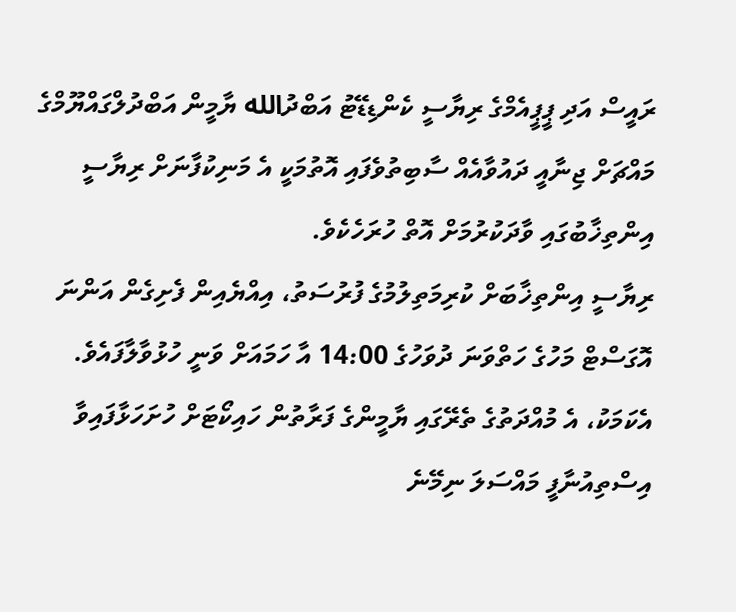ރައީސް އަދި ޕީޕީއެމްގެ ރިޔާސީ ކެންޑިޑޭޓު އަބްދުالله ޔާމީން އަބްދުލްގައްޔޫމްގެ މައްޗަށް ޖިނާއީ ދައުވާއެއް ސާބިތުވެފައި އޮތުމަކީ އެ މަނިކުފާނަށް ރިޔާސީ އިންތިޚާބުގައި ވާދަކުރުމަށް އޮތް ހުރަހެކެވެ.
ރިޔާސީ އިންތިޚާބަށް ކުރިމަތިލުމުގެ ފުރުސަތު، އިއްޔެއިން ފެށިގެން އަންނަ އޮގަސްޓް މަހުގެ ހަތްވަނަ ދުވަހުގެ 14:00 އާ ހަމައަށް ވަނީ ހުޅުވާލާފައެވެ.
އެކަމަކު، އެ މުއްދަތުގެ ތެރޭގައި ޔާމީންގެ ފަރާތުން ހައިކޯޓަށް ހުށަހަޅާފައިވާ އިސްތިއުނާފީ މައްސަލަ ނިމޭނެ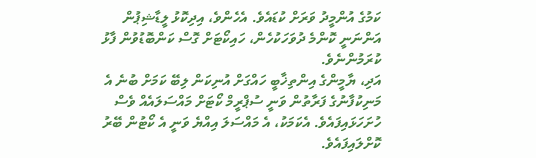ކަމުގެ އުންމީދު ވަރަށް ކުޑައެވެ. އެހެންވެ، އިދިކޮޅު ލީޑާޝިޕުން އަންނަނީ ކޮންމެ ދުވަހަކުހެން، ހައިކޯޓަށް ގޮސް ކަންބޮޑުވުން ފާޅު ކުރަމުންނެވެ.
އަދި، ޔާމީންގެ އިންތިޚާބީ ހައްގަށް އުނިކަން ލިބޭ ކަމަށް ބުނެ އެ މަނިކުފާނުގެ ފަރާތުން ވަނީ ސުޕްރީމް ކޯޓަށް މައްސަލައެއް ވެސް ހުށަހަޅައިފައެވެ. އެކަމަކު، އެ މައްސަލަ އިއްޔެ ވަނީ އެ ކޯޓުން ބޭރު ކޮށްލައިފައެވެ.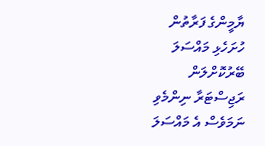ޔާމީންގެ ފަރާތުން ހުށަހެޅި މައްސަލަ ބޭރުކޮށްލަން ރަޖިސްޓަރާ ނިންމެވި ނަމަވެސް އެ މައްސަލަ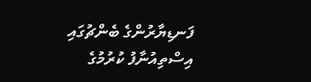ފަނޑިޔާރުންގެ ބެންޗުގައި އިސްތިއުނާފު ކުރުމުގެ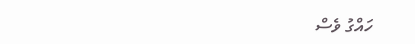ހައްގު ވެސް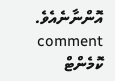އޮންނާނެއެވެ.
comment ކޮމެންޓް